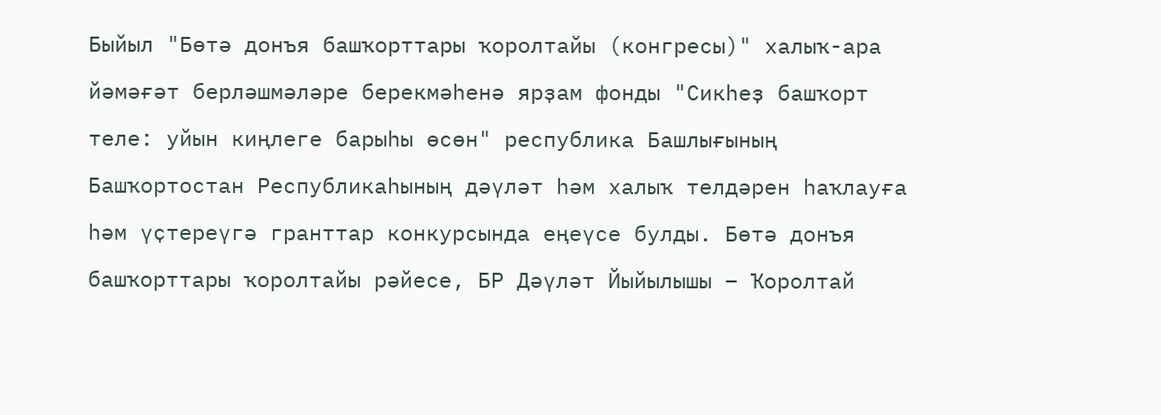Быйыл "Бөтә донъя башҡорттары ҡоролтайы (конгресы)" халыҡ-ара йәмәғәт берләшмәләре берекмәһенә ярҙам фонды "Сикһеҙ башҡорт теле: уйын киңлеге барыһы өсөн" республика Башлығының Башҡортостан Республикаһының дәүләт һәм халыҡ телдәрен һаҡлауға һәм үҫтереүгә гранттар конкурсында еңеүсе булды. Бөтә донъя башҡорттары ҡоролтайы рәйесе, БР Дәүләт Йыйылышы – Ҡоролтай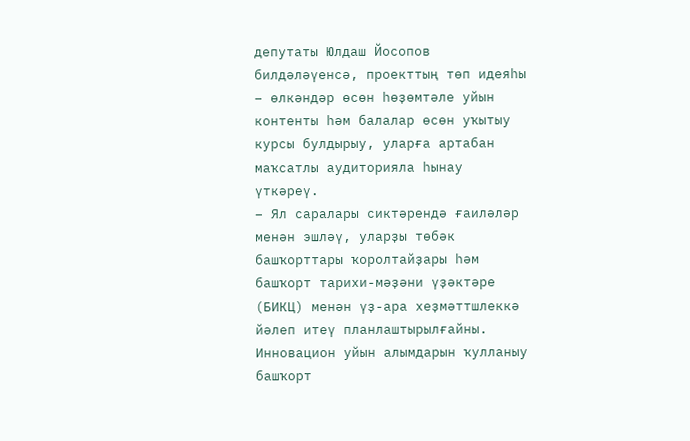депутаты Юлдаш Йосопов билдәләүенсә, проекттың төп идеяһы – өлкәндәр өсөн һөҙөмтәле уйын контенты һәм балалар өсөн уҡытыу курсы булдырыу, уларға артабан маҡсатлы аудиторияла һынау үткәреү.
– Ял саралары сиктәрендә ғаиләләр менән эшләү, уларҙы төбәк башҡорттары ҡоролтайҙары һәм башҡорт тарихи-мәҙәни үҙәктәре (БИКЦ) менән үҙ-ара хеҙмәттшлеккә йәлеп итеү планлаштырылғайны. Инновацион уйын алымдарын ҡулланыу башҡорт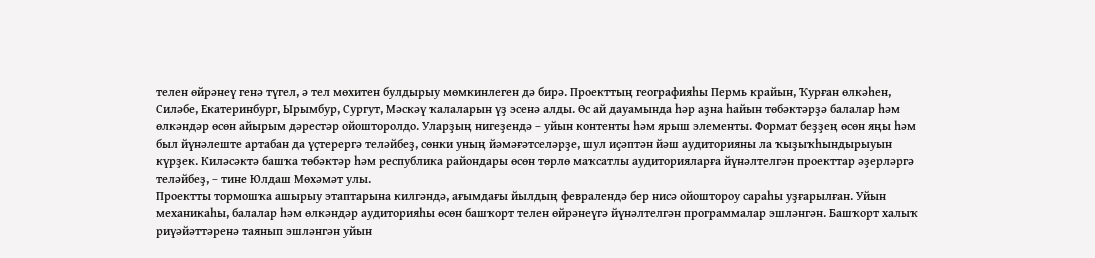телен өйрәнеү генә түгел, ә тел мөхитен булдырыу мөмкинлеген дә бирә. Проекттың географияһы Пермь крайын, Ҡурған өлкәһен, Силәбе, Екатеринбург, Ырымбур, Сургут, Мәскәү ҡалаларын үҙ эсенә алды. Өс ай дауамында һәр аҙна һайын төбәктәрҙә балалар һәм өлкәндәр өсөн айырым дәрестәр ойошторолдо. Уларҙың нигеҙендә – уйын контенты һәм ярыш элементы. Формат беҙҙең өсөн яңы һәм был йүнәлеште артабан да үҫтерергә теләйбеҙ, сөнки уның йәмәғәтселәрҙе, шул иҫәптән йәш аудиторияны ла ҡыҙыҡһындырыуын күрҙек. Киләсәктә башҡа төбәктәр һәм республика райондары өсөн төрлө маҡсатлы аудиторияларға йүнәлтелгән проекттар әҙерләргә теләйбеҙ, – тине Юлдаш Мөхәмәт улы.
Проектты тормошҡа ашырыу этаптарына килгәндә, ағымдағы йылдың февралендә бер нисә ойоштороу сараһы уҙғарылған. Уйын механикаһы, балалар һәм өлкәндәр аудиторияһы өсөн башҡорт телен өйрәнеүгә йүнәлтелгән программалар эшләнгән. Башҡорт халыҡ риүәйәттәренә таянып эшләнгән уйын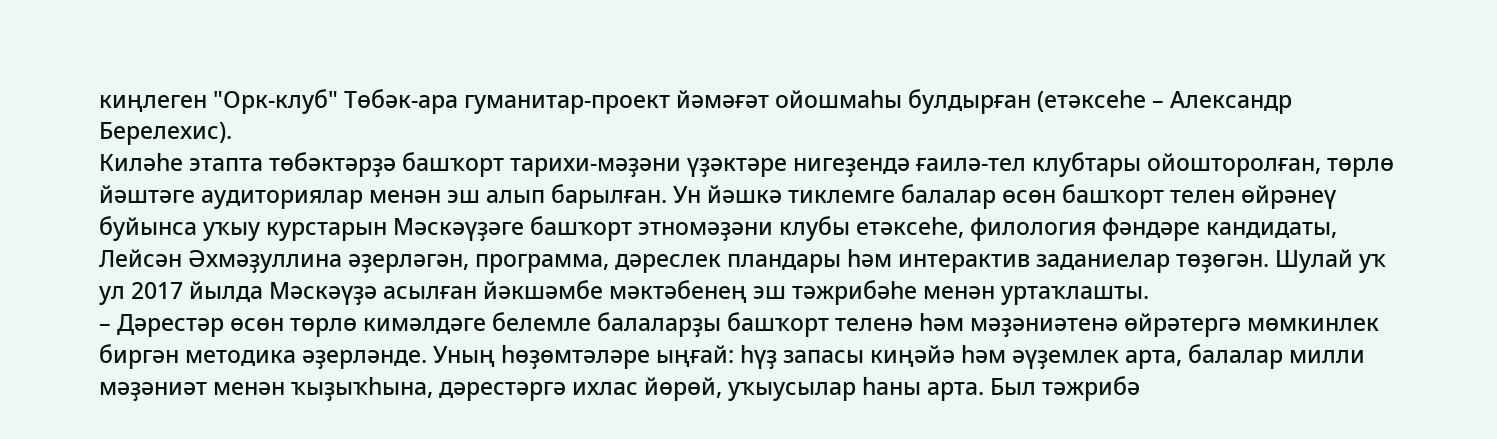киңлеген "Орк-клуб" Төбәк-ара гуманитар-проект йәмәғәт ойошмаһы булдырған (етәксеһе – Александр Берелехис).
Киләһе этапта төбәктәрҙә башҡорт тарихи-мәҙәни үҙәктәре нигеҙендә ғаилә-тел клубтары ойошторолған, төрлө йәштәге аудиториялар менән эш алып барылған. Ун йәшкә тиклемге балалар өсөн башҡорт телен өйрәнеү буйынса уҡыу курстарын Мәскәүҙәге башҡорт этномәҙәни клубы етәксеһе, филология фәндәре кандидаты, Лейсән Әхмәҙуллина әҙерләгән, программа, дәреслек пландары һәм интерактив заданиелар төҙөгән. Шулай уҡ ул 2017 йылда Мәскәүҙә асылған йәкшәмбе мәктәбенең эш тәжрибәһе менән уртаҡлашты.
– Дәрестәр өсөн төрлө кимәлдәге белемле балаларҙы башҡорт теленә һәм мәҙәниәтенә өйрәтергә мөмкинлек биргән методика әҙерләнде. Уның һөҙөмтәләре ыңғай: һүҙ запасы киңәйә һәм әүҙемлек арта, балалар милли мәҙәниәт менән ҡыҙыҡһына, дәрестәргә ихлас йөрөй, уҡыусылар һаны арта. Был тәжрибә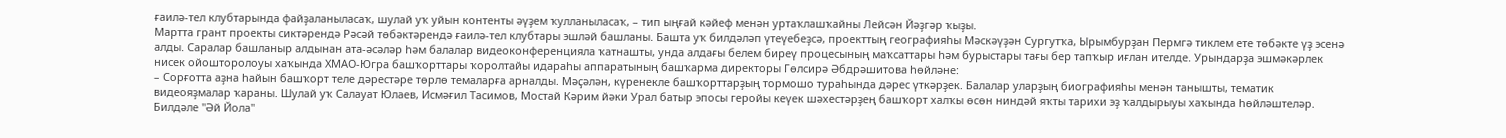ғаилә-тел клубтарында файҙаланыласаҡ, шулай уҡ уйын контенты әүҙем ҡулланыласаҡ, – тип ыңғай кәйеф менән уртаҡлашҡайны Лейсән Йәҙгәр ҡыҙы.
Мартта грант проекты сиктәрендә Рәсәй төбәктәрендә ғаилә-тел клубтары эшләй башланы. Башта уҡ билдәләп үтеүебеҙсә, проекттың географияһы Мәскәүҙән Сургутҡа, Ырымбурҙан Пермгә тиклем ете төбәкте үҙ эсенә алды. Саралар башланыр алдынан ата-әсәләр һәм балалар видеоконференцияла ҡатнашты, унда алдағы белем биреү процесының маҡсаттары һәм бурыстары тағы бер тапҡыр иғлан ителде. Урындарҙа эшмәкәрлек нисек ойошторолоуы хаҡында ХМАО-Югра башҡорттары ҡоролтайы идараһы аппаратының башҡарма директоры Гөлсирә Әбдрәшитова һөйләне:
– Сорғотта аҙна һайын башҡорт теле дәрестәре төрлө темаларға арналды. Мәҫәлән, күренекле башҡорттарҙың тормошо тураһында дәрес үткәрҙек. Балалар уларҙың биографияһы менән танышты, тематик видеояҙмалар ҡараны. Шулай уҡ Салауат Юлаев, Исмәғил Тасимов, Мостай Кәрим йәки Урал батыр эпосы геройы кеүек шәхестәрҙең башҡорт халҡы өсөн ниндәй яҡты тарихи эҙ ҡалдырыуы хаҡында һөйләштеләр. Билдәле "Әй Йола"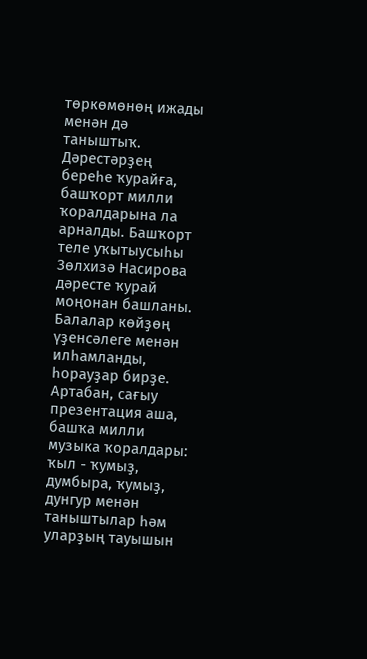төркөмөнөң ижады менән дә таныштыҡ. Дәрестәрҙең береһе ҡурайға, башҡорт милли ҡоралдарына ла арналды. Башҡорт теле уҡытыусыһы Зөлхизә Насирова дәресте ҡурай моңонан башланы. Балалар көйҙөң үҙенсәлеге менән илһамланды, һорауҙар бирҙе. Артабан, сағыу презентация аша, башҡа милли музыка ҡоралдары: ҡыл - ҡумыҙ, думбыра, ҡумыҙ, дунгур менән таныштылар һәм уларҙың тауышын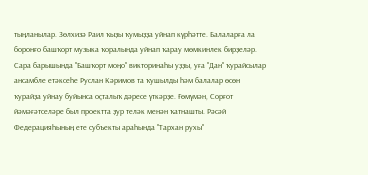тыңланылар. Зөлхизә Раил ҡыҙы ҡумыҙҙа уйнап күрһәтте. Балаларға ла боронғо башҡорт музыка ҡоралында уйнап ҡарау мөмкинлек бирҙеләр. Сара барышында "Башҡорт моңо" викторинаһы уҙҙы, уға "Дан" ҡурайсылар ансамбле етәксеһе Руслан Кәримов та ҡушылды һәм балалар өсөн ҡурайҙа уйнау буйынса оҫталыҡ дәресе үткәрҙе. Ғөмүмән, Сорғот йәмәғәтселәре был проектта ҙур теләк менән ҡатнашты. Рәсәй Федерацияһының ете субъекты араһында "Тархан рухы"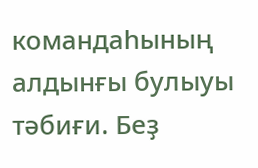командаһының алдынғы булыуы тәбиғи. Беҙ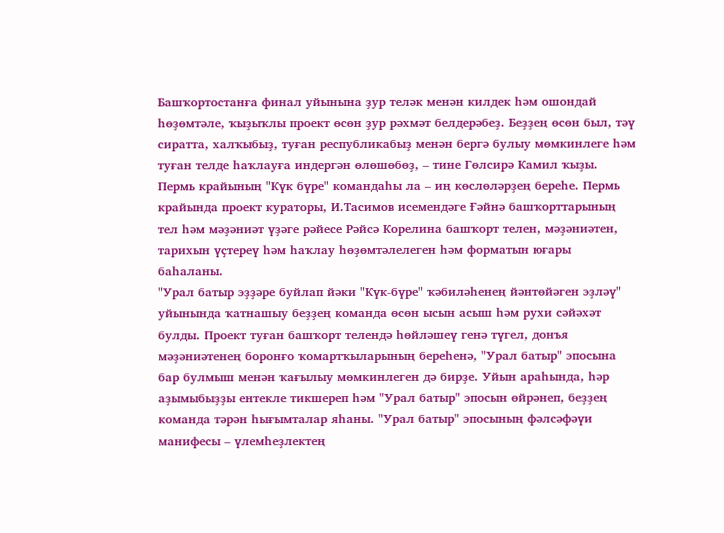Башҡортостанға финал уйынына ҙур теләк менән килдек һәм ошондай һөҙөмтәле, ҡыҙыҡлы проект өсөн ҙур рәхмәт белдерәбеҙ. Беҙҙең өсөн был, тәү сиратта, халҡыбыҙ, туған республикабыҙ менән бергә булыу мөмкинлеге һәм туған телде һаҡлауға индергән өлөшөбөҙ, – тине Гөлсирә Камил ҡыҙы.
Пермь крайының "Күк бүре" командаһы ла – иң көслөләрҙең береһе. Пермь крайында проект кураторы, И.Тасимов исемендәге Ғәйнә башҡорттарының тел һәм мәҙәниәт үҙәге рәйесе Рәйсә Корелина башҡорт телен, мәҙәниәтен, тарихын үҫтереү һәм һаҡлау һөҙөмтәлелеген һәм форматын юғары баһаланы.
"Урал батыр эҙҙәре буйлап йәки "Күк-бүре" ҡәбиләһенең йәнтөйәген эҙләү" уйынында ҡатнашыу беҙҙең команда өсөн ысын асыш һәм рухи сәйәхәт булды. Проект туған башҡорт телендә һөйләшеү генә түгел, донъя мәҙәниәтенең боронғо ҡомартҡыларының береһенә, "Урал батыр" эпосына бар булмыш менән ҡағылыу мөмкинлеген дә бирҙе. Уйын араһында, һәр аҙымыбыҙҙы ентекле тикшереп һәм "Урал батыр" эпосын өйрәнеп, беҙҙең команда тәрән һығымталар яһаны. "Урал батыр" эпосының фәлсәфәүи манифесы – үлемһеҙлектең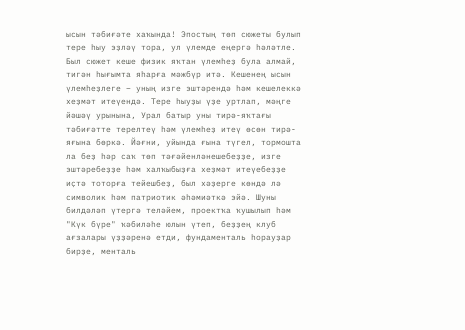ысын тәбиғәте хаҡында! Эпостың төп сюжеты булып тере һыу эҙләү тора, ул үлемде еңергә һәләтле. Был сюжет кеше физик яҡтан үлемһеҙ була алмай, тигән һығымта яһарға мәжбүр итә. Кешенең ысын үлемһеҙлеге – уның изге эштәрендә һәм кешелеккә хеҙмәт итеүендә. Тере һыуҙы үҙе уртлап, мәңге йәшәү урынына, Урал батыр уны тирә-яҡтағы тәбиғәтте терелтеү һәм үлемһеҙ итеү өсөн тирә-яғына бөркә. Йәғни, уйында ғына түгел, тормошта ла беҙ һәр саҡ төп тәғәйенләнешебеҙҙе, изге эштәребеҙҙе һәм халҡыбыҙға хеҙмәт итеүебеҙҙе иҫтә тоторға тейешбеҙ, был хәҙерге көндә лә символик һәм патриотик әһәмиәткә эйә. Шуны билдәләп үтергә теләйем, проектҡа ҡушылып һәм "Күк бүре" ҡәбиләһе юлын үтеп, беҙҙең клуб ағзалары үҙҙәренә етди, фундаменталь һорауҙар бирҙе, менталь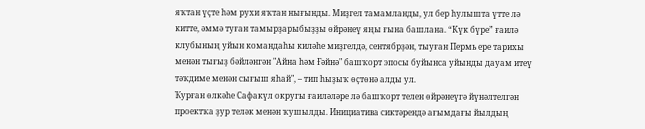яҡтан үҫте һәм рухи яҡтан нығынды. Миҙгел тамамланды, ул бер һулышта үтте лә китте, әммә туған тамырҙарыбыҙҙы өйрәнеү яңы ғына башлана. “Күк бүре” ғаилә клубының уйын командаһы киләһе миҙгелдә, сентябрҙән, тыуған Пермь ере тарихы менән тығыҙ бәйләнгән "Айна һәм Ғәйнә" башҡорт эпосы буйынса уйынды дауам итеү тәҡдиме менән сығыш яһай", – тип һыҙыҡ өҫтөнә алды ул.
Ҡурған өлкәһе Сафакүл округы ғаиләләре лә башҡорт телен өйрәнеүгә йүнәлтелгән проектҡа ҙур теләк менән ҡушылды. Инициатива сиктәрендә ағымдағы йылдың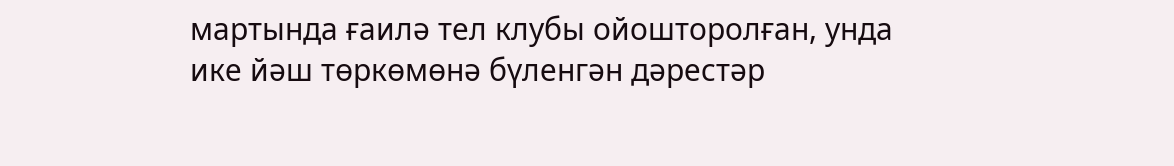мартында ғаилә тел клубы ойошторолған, унда ике йәш төркөмөнә бүленгән дәрестәр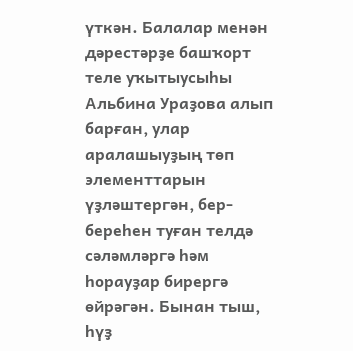үткән. Балалар менән дәрестәрҙе башҡорт теле уҡытыусыһы Альбина Ураҙова алып барған, улар аралашыуҙың төп элементтарын үҙләштергән, бер-береһен туған телдә сәләмләргә һәм һорауҙар бирергә өйрәгән. Бынан тыш, һүҙ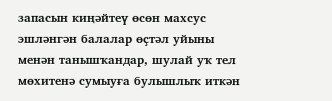запасын киңәйтеү өсөн махсус эшләнгән балалар өҫтәл уйыны менән танышҡандар, шулай уҡ тел мөхитенә сумыуға булышлыҡ иткән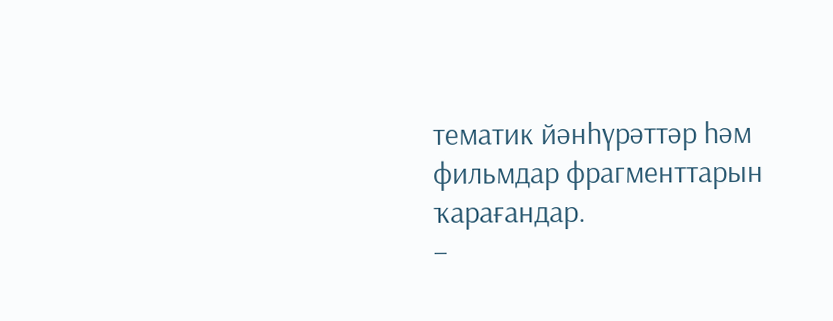тематик йәнһүрәттәр һәм фильмдар фрагменттарын ҡарағандар.
–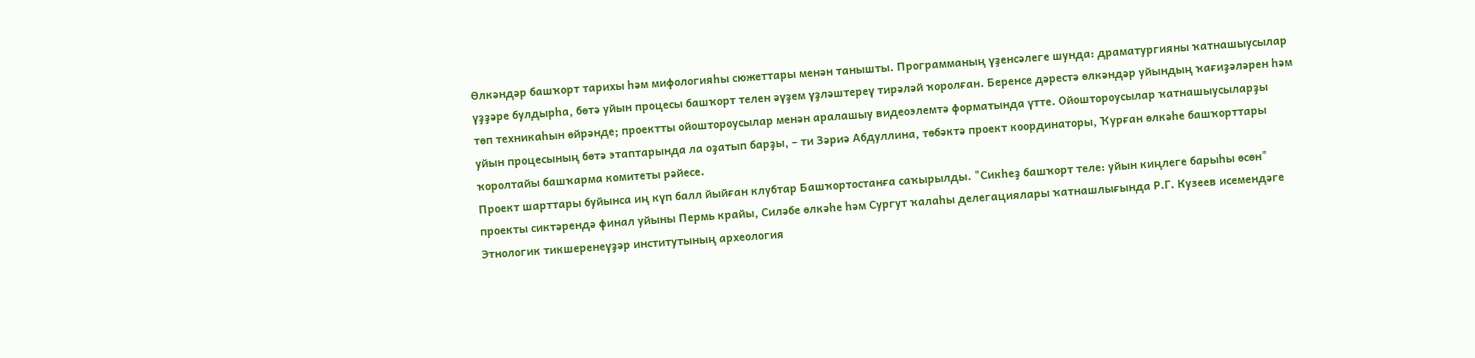Өлкәндәр башҡорт тарихы һәм мифологияһы сюжеттары менән танышты. Программаның үҙенсәлеге шунда: драматургияны ҡатнашыусылар үҙҙәре булдырһа, бөтә уйын процесы башҡорт телен әүҙем үҙләштереү тирәләй ҡоролған. Беренсе дәрестә өлкәндәр уйындың ҡағиҙәләрен һәм төп техникаһын өйрәнде; проектты ойоштороусылар менән аралашыу видеоэлемтә форматында үтте. Ойоштороусылар ҡатнашыусыларҙы уйын процесының бөтә этаптарында ла оҙатып барҙы, – ти Зәриә Абдуллина, төбәктә проект координаторы, Ҡурған өлкәһе башҡорттары ҡоролтайы башҡарма комитеты рәйесе.
Проект шарттары буйынса иң күп балл йыйған клубтар Башҡортостанға саҡырылды. "Сикһеҙ башҡорт теле: уйын киңлеге барыһы өсөн" проекты сиктәрендә финал уйыны Пермь крайы, Силәбе өлкәһе һәм Сургут ҡалаһы делегациялары ҡатнашлығында Р.Г. Кузеев исемендәге Этнологик тикшеренеүҙәр институтының археология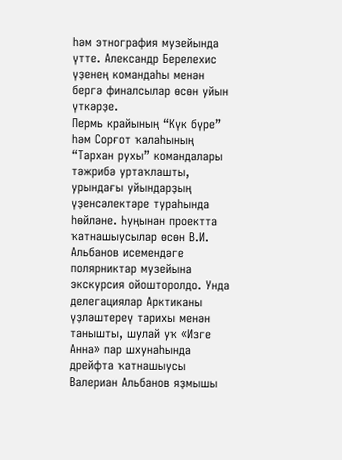һәм этнография музейында үтте. Александр Берелехис үҙенең командаһы менән бергә финалсылар өсөн уйын үткәрҙе.
Пермь крайының “Күк бүре” һәм Сорғот ҡалаһының “Тархан рухы” командалары тәжрибә уртаҡлашты, урындағы уйындарҙың үҙенсәлектәре тураһында һөйләне. Һуңынан проектта ҡатнашыусылар өсөн В.И. Альбанов исемендәге полярниктар музейына экскурсия ойошторолдо. Унда делегациялар Арктиканы үҙләштереү тарихы менән танышты, шулай уҡ «Изге Анна» пар шхунаһында дрейфта ҡатнашыусы Валериан Альбанов яҙмышы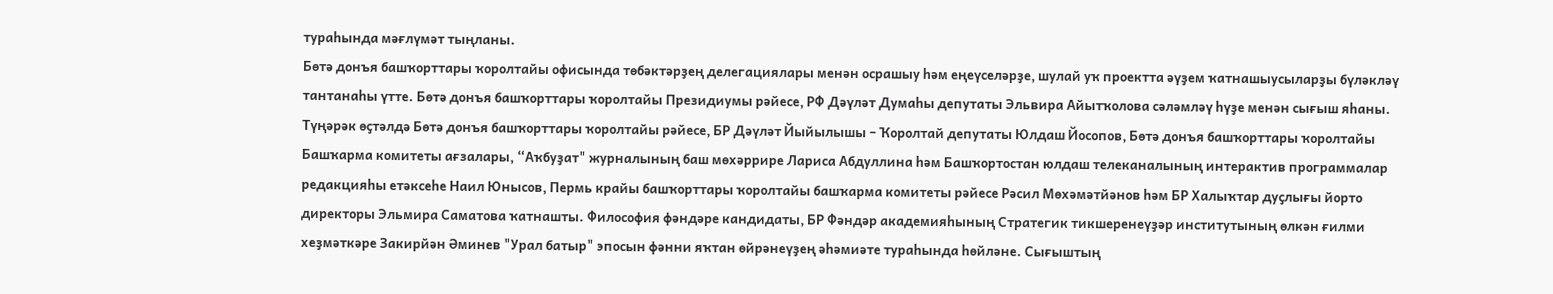тураһында мәғлүмәт тыңланы.
Бөтә донъя башҡорттары ҡоролтайы офисында төбәктәрҙең делегациялары менән осрашыу һәм еңеүселәрҙе, шулай уҡ проектта әүҙем ҡатнашыусыларҙы бүләкләү тантанаһы үтте. Бөтә донъя башҡорттары ҡоролтайы Президиумы рәйесе, РФ Дәүләт Думаһы депутаты Эльвира Айытҡолова сәләмләү һүҙе менән сығыш яһаны. Түңәрәк өҫтәлдә Бөтә донъя башҡорттары ҡоролтайы рәйесе, БР Дәүләт Йыйылышы – Ҡоролтай депутаты Юлдаш Йосопов, Бөтә донъя башҡорттары ҡоролтайы Башҡарма комитеты ағзалары, “Аҡбуҙат" журналының баш мөхәррире Лариса Абдуллина һәм Башҡортостан юлдаш телеканалының интерактив программалар редакцияһы етәксеһе Наил Юнысов, Пермь крайы башҡорттары ҡоролтайы башҡарма комитеты рәйесе Рәсил Мөхәмәтйәнов һәм БР Халыҡтар дуҫлығы йорто директоры Эльмира Саматова ҡатнашты. Философия фәндәре кандидаты, БР Фәндәр академияһының Стратегик тикшеренеүҙәр институтының өлкән ғилми хеҙмәткәре Закирйән Әминев "Урал батыр" эпосын фәнни яҡтан өйрәнеүҙең әһәмиәте тураһында һөйләне. Сығыштың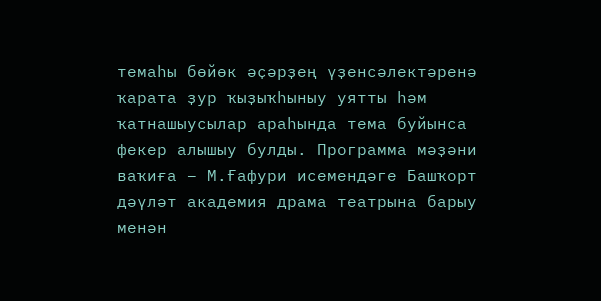темаһы бөйөк әҫәрҙең үҙенсәлектәренә ҡарата ҙур ҡыҙыҡһыныу уятты һәм ҡатнашыусылар араһында тема буйынса фекер алышыу булды. Программа мәҙәни ваҡиға – М.Ғафури исемендәге Башҡорт дәүләт академия драма театрына барыу менән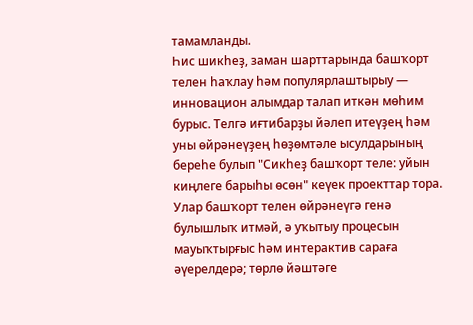тамамланды.
Һис шикһеҙ, заман шарттарында башҡорт телен һаҡлау һәм популярлаштырыу — инновацион алымдар талап иткән мөһим бурыс. Телгә иғтибарҙы йәлеп итеүҙең һәм уны өйрәнеүҙең һөҙөмтәле ысулдарының береһе булып "Сикһеҙ башҡорт теле: уйын киңлеге барыһы өсөн" кеүек проекттар тора. Улар башҡорт телен өйрәнеүгә генә булышлыҡ итмәй, ә уҡытыу процесын мауыҡтырғыс һәм интерактив сараға әүерелдерә; төрлө йәштәге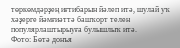төркөмдәрҙең иғтибарын йәлеп итә, шулай уҡ хәҙерге йәмғиәттә башҡорт телен популярлаштырыуға булышлыҡ итә.
Фото: Бөтә донъя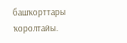башҡорттары ҡоролтайы.